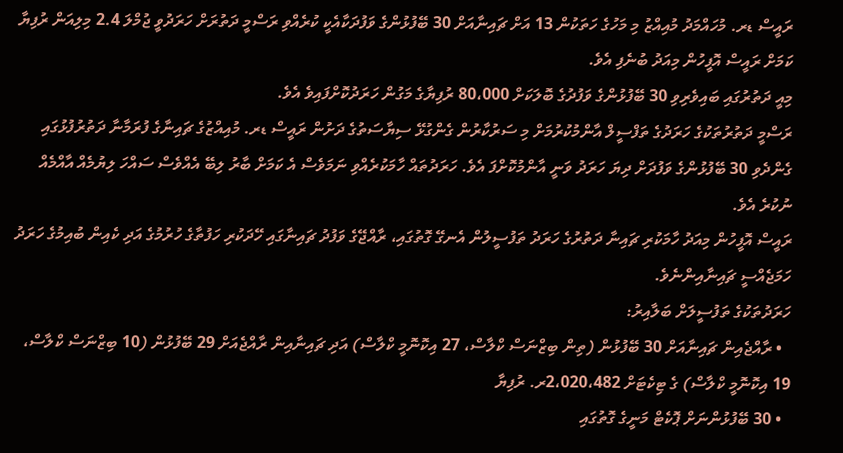ރައީސް ޑރ. މުހައްމަދު މުއިއްޒު މި މަހުގެ ހަތަކުން 13 އަށް ޗައިނާއަށް 30 ބޭފުޅުންގެ ވަފުދަކާއެކީ ކުރެއްވި ރަސްމީ ދަތުރަށް ހަރަދުވީ ޖުމްލަ 2.4 މިލިއަން ރުފިޔާ ކަމަށް ރައީސް އޮފީހުން މިއަދު ބުނެފި އެވެ.
މިއީ ދަތުރުގައި ބައިވެރިވި 30 ބޭފުޅުންގެ ވަފުދުގެ ބޮލަކަށް 80،000 ރުފިޔާގެ މަގުން ހަރަދުކޮށްފައިވެ އެވެ.
ރަސްމީ ދަތުރުތަކުގެ ހަރަދުގެ ތަފްސީލް އާންމުކުރުމަށް މި ސަރުކާރުން ގެންގުޅޭ ސިޔާސަތުގެ ދަށުން ރައީސް ޑރ. މުއިއްޒުގެ ޗައިނާގެ ފުރަމާނާ ދަތުރުފުޅުގައި ގެންދެވި 30 ބޭފުޅުންގެ ވަފުދަށް ދިޔަ ހަރަދު ވަނީ އާންމުކޮށްފަ އެވެ. ހަރަދުތައް ހާމަކުރެއްވި ނަމަވެސް އެ ކަމަށް ބާރު ލިބޭ އެއްވެސް ސައްހަ ލިޔުމެއް އާއްމެއް ނުކުރެ އެވެ.
ރައީސް އޮފީހުން މިއަދު ހާމަކުރި ޗައިނާ ދަތުރުގެ ހަރަދު ތަފުސީލުން އެނގޭ ގޮތުގައި، ރާއްޖޭގެ ވަފުދު ޗައިނާގައި ހޭދަކުރި ހަފުތާގެ ހުރުމުގެ އަދި ކެއިން ބުއިމުގެ ހަރަދު ހަމަޖެއްސީ ޗައިނާއިންނެވެ.
ހަރަދުތަކުގެ ތަފުސީލަށް ބަލާއިރު:
  • ރާއްޖެއިން ޗައިނާއަށް 30 ބޭފުޅުން (ތިން ބިޒްނަސް ކްލާސް، 27 އިކޮނޮމީ ކްލާސް) އަދި ޗައިނާއިން ރާއްޖެއަށް 29 ބޭފުޅުން (10 ބިޒްނަސް ކްލާސް، 19 އިކޮނޮމީ ކްލާސް) ގެ ޓިކެޓަށް 2،020،482ރ. ރުފިޔާ
  • 30 ބޭފުޅުންނަށް ޕޮކެޓް މަނީގެ ގޮތުގައި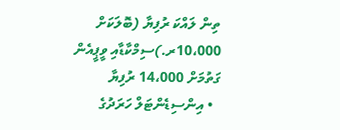ތިން ލައްކަ ރުފިޔާ (ބޮލަކަށް 10،000ރ.)ސިމްކާޑާއި ވީޕީއެން ގަތުމަށް 14،000 ރުފިޔާ
  • އިންސިޑެންޓަލް ހަރަދުގެ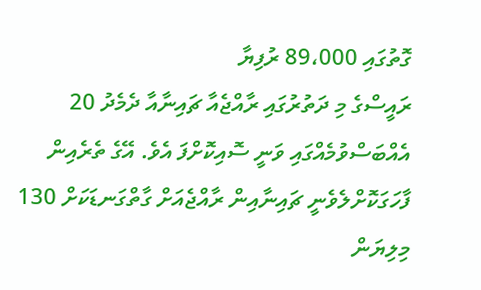ގޮތުގައި 89،000 ރުފިޔާ
ރައީސްގެ މި ދަތުރުގައި ރާއްޖެއާ ޗައިނާއާ ދެމެދު 20 އެއްބަސްވުމެއްގައި ވަނީ ސޮއިކޮށްފަ އެވެ. އޭގެ ތެރެއިން ފާހަގަކޮށްލެވެނީ ޗައިނާއިން ރާއްޖެއަށް ގާތްގަނޑަކަށް 130 މިލިޔަން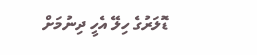ޑޮލަރުގެ ހިލޭ އެހީ ދިނުމަށް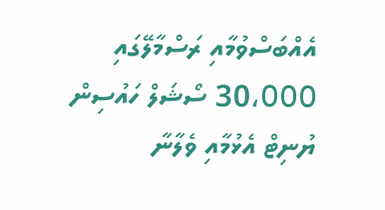އެއްބަސްވުމާއި ރަސްމާލޭގައި 30،000 ސޯޝަލް ހައުސިން ޔުނިޓް އެޅުމާއި ވެލާނާ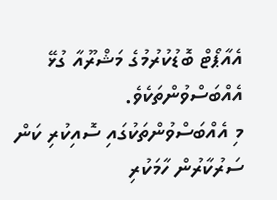އެއާޕޯޓް ބޮޑުކުރުމުގެ މަޝްރޫއާ ގުޅޭ އެއްބަސްވުންތަކެވެ.
މި އެއްބަސްވުންތަކުގައި ސޮއިކުރި ކަން ސަރުކާރުން ހާމަކުރި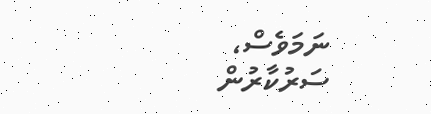ނަމަވެސް، ސަރުކާރުން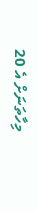މިހާތަނަށް އެ 20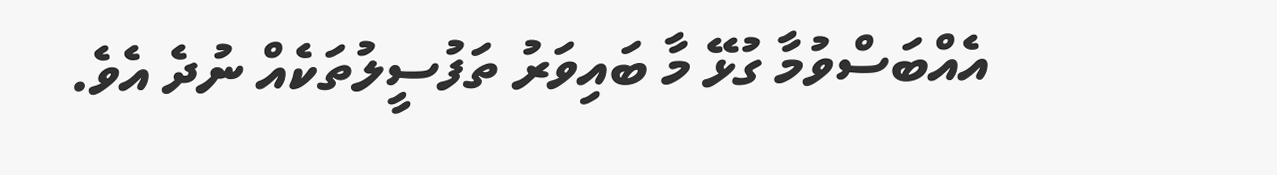އެއްބަސްވުމާ ގުޅޭ މާ ބައިވަރު ތަފުސީލުތަކެއް ނުދެ އެވެ.